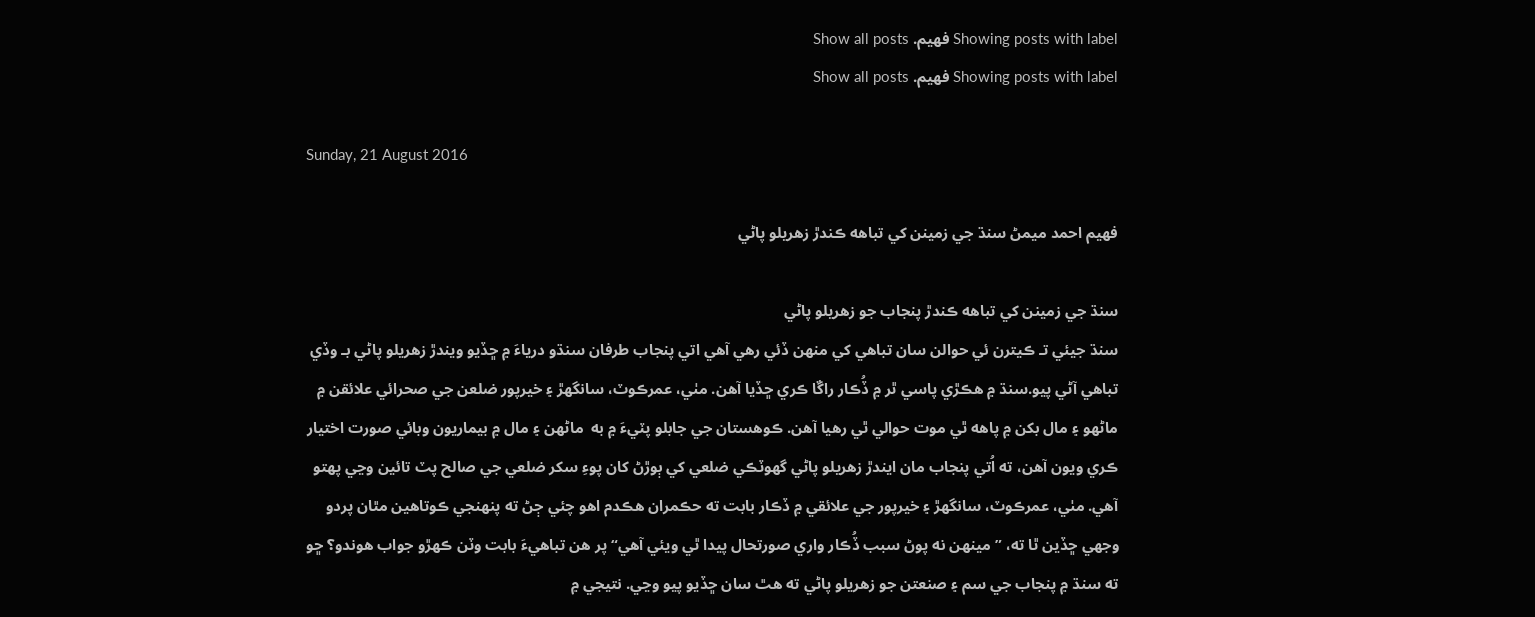Showing posts with label فهيم. Show all posts
Showing posts with label فهيم. Show all posts

Sunday, 21 August 2016

فهيم احمد ميمڻ سنڌ جي زمينن کي تباهه ڪندڙ زهريلو پاڻي

سنڌ جي زمينن کي تباهه ڪندڙ پنجاب جو زهريلو پاڻي
سنڌ جيئي تـ ڪيترن ئي حوالن سان تباهي کي منهن ڏئي رهي آهي اتي پنجاب طرفان سنڌو درياءَ ۾ ڇڏيو ويندڙ زهريلو پاڻي بـ وڏي تباهي آڻي پيو.سنڌ ۾ هڪڙي پاسي ٿر ۾ ڏُڪار راڱا ڪري ڇڏيا آهن. مٺي، عمرڪوٽ، سانگهڙ ۽ خيرپور ضلعن جي صحرائي علائقن ۾ ماڻهو ۽ مال بکن ۾ پاهه ٿي موت حوالي ٿي رهيا آهن. ڪوهستان جي جابلو پٽيءَ ۾ به  ماڻهن ۽ مال ۾ بيماريون وبائي صورت اختيار ڪري ويون آهن، ته اُتي پنجاب مان ايندڙ زهريلو پاڻي گهوٽڪي ضلعي کي ٻوڙڻ کان پوءِ سکر ضلعي جي صالح پٽ تائين وڃي پهتو آهي. مٺي، عمرڪوٽ، سانگهڙ ۽ خيرپور جي علائقي ۾ ڏڪار بابت ته حڪمران هڪدم اهو چئي ڄڻ ته پنهنجي ڪوتاهين مٿان پردو وجهي ڇڏين ٿا ته، ”مينهن نه پوڻ سبب ڏُڪار واري صورتحال پيدا ٿي ويئي آهي“ پر هن تباهيءَ بابت وٽن ڪهڙو جواب هوندو؟ ڇو ته سنڌ ۾ پنجاب جي سم ۽ صنعتن جو زهريلو پاڻي ته هٿ سان ڇڏيو پيو وڃي. نتيجي ۾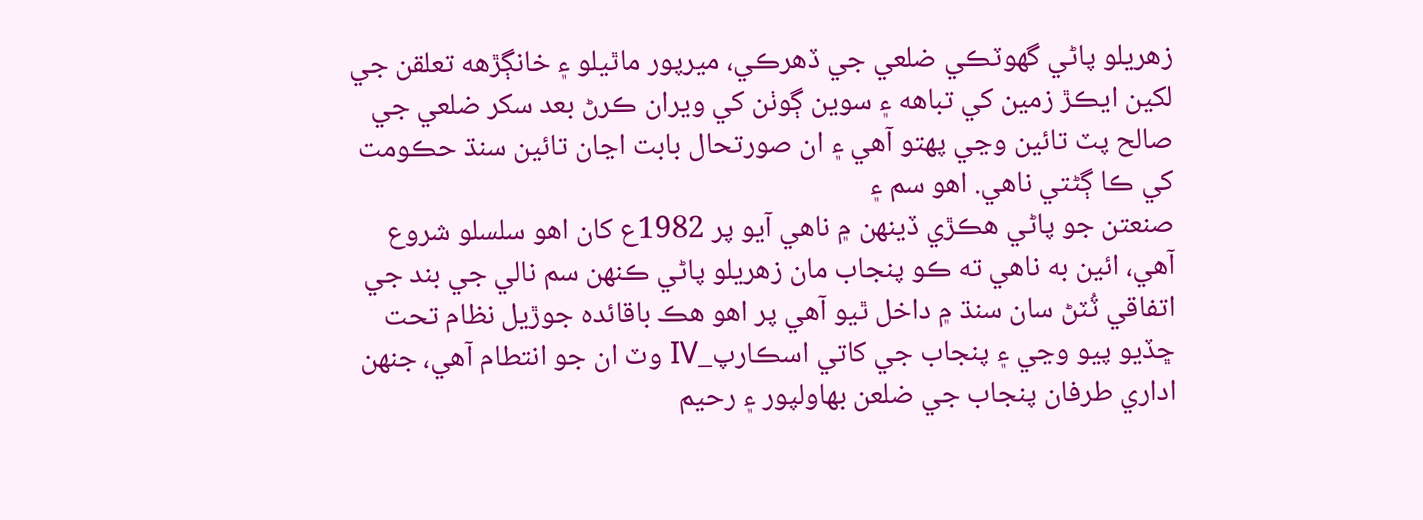زهريلو پاڻي گهوٽڪي ضلعي جي ڏهرڪي، ميرپور ماٿيلو ۽ خانڳڙهه تعلقن جي لکين ايڪڙ زمين کي تباهه ۽ سوين ڳوٺن کي ويران ڪرڻ بعد سکر ضلعي جي صالح پٽ تائين وڃي پهتو آهي ۽ ان صورتحال بابت اڃان تائين سنڌ حڪومت کي ڪا ڳڻتي ناهي. اهو سم ۽
صنعتن جو پاڻي هڪڙي ڏينهن ۾ ناهي آيو پر 1982ع کان اهو سلسلو شروع آهي، ائين به ناهي ته ڪو پنجاب مان زهريلو پاڻي ڪنهن سم نالي جي بند جي  اتفاقي ٽُٽڻ سان سنڌ ۾ داخل ٿيو آهي پر اهو هڪ باقائده جوڙيل نظام تحت ڇڏيو پيو وڃي ۽ پنجاب جي کاتي اسڪارپ_IV وٽ ان جو انتطام آهي، جنهن اداري طرفان پنجاب جي ضلعن بهاولپور ۽ رحيم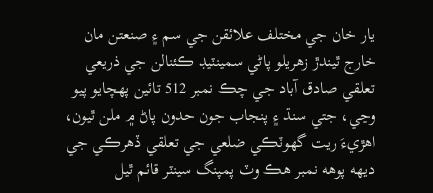يار خان جي مختلف علائقن جي سم ۽ صنعتن مان خارج ٿيندڙ زهريلو پاڻي سمينٽيڊ ڪئنالن جي ذريعي تعلقي صادق آباد جي چڪ نمبر 512 تائين پهچايو پيو وڃي، جتي سنڌ ۽ پنجاب جون حدون پاڻ ۾ ملن ٿيون، اهڙيءَ ريت گهوٽڪي ضلعي جي تعلقي ڏهرڪي جي ديهه پوهه نمبر هڪ وٽ پمپنگ سينٽر قائم ٿيل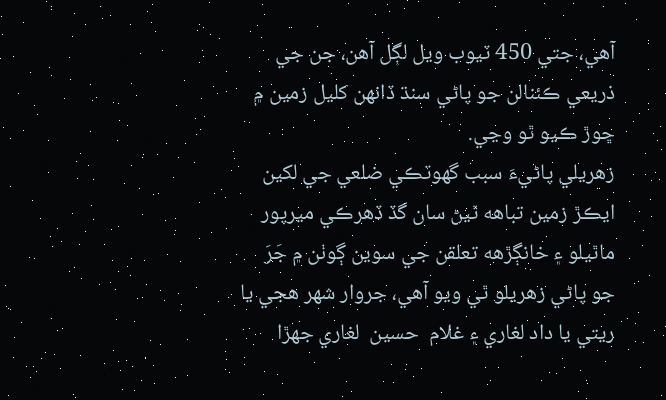آهي، جتي 450 ٽيوب ويل لڳل آهن، جن جي ذريعي ڪئنالن جو پاڻي سنڌ ڏانهن کليل زمين ۾ ڇوڙ ڪيو ٿو وڃي.
زهريلي پاڻيءَ سبب گهوٽڪي ضلعي جي لکين ايڪڙ زمين تباهه ٿيڻ سان گڏ ڏهرڪي ميرپور ماٿيلو ۽ خانڳڙهه تعلقن جي سوين ڳوٺن ۾ جَرَ جو پاڻي زهريلو ٿي ويو آهي، جروار شهر هجي يا ريتي يا داد لغاري ۽ غلام  حسين  لغاري جهڙا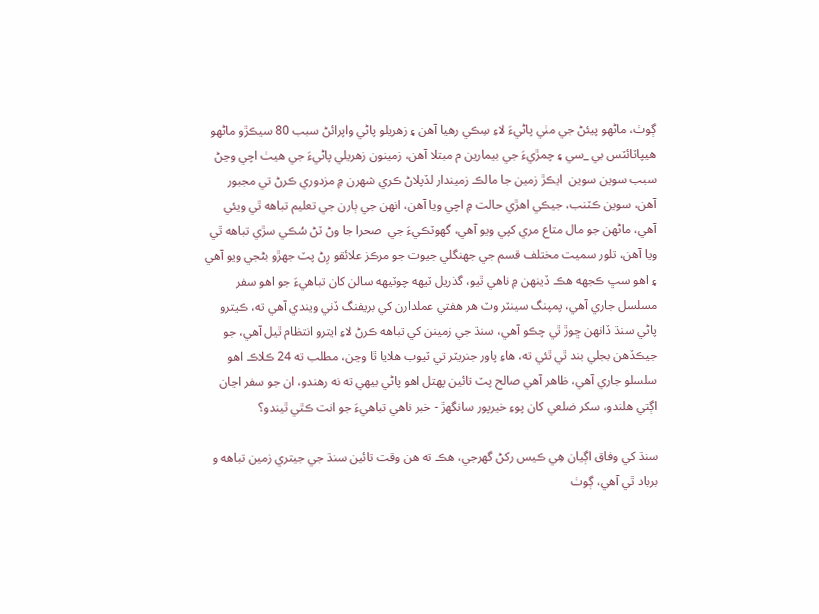ڳوٺ، ماڻهو پيئڻ جي مٺي پاڻيءَ لاءِ سِڪي رهيا آهن ۽ زهريلو پاڻي واپرائڻ سبب 80 سيڪڙو ماڻهو هيپاٽائٽس بي _سي ۽ چمڙيءَ جي بيمارين م مبتلا آهن، زمينون زهريلي پاڻيءَ جي هيٺ اچي وڃڻ سبب سوين سوين  ايڪڙ زمين جا مالڪ زميندار لڏپلاڻ ڪري شهرن ۾ مزدوري ڪرڻ تي مجبور آهن، سوين ڪٽنب، جيڪي اهڙي حالت ۾ اچي ويا آهن، انهن جي ٻارن جي تعليم تباهه ٿي ويئي آهي، ماڻهن جو مال متاع مري کپي ويو آهي، گهوٽڪيءَ جي  صحرا جا وڻ ٽڻ سُڪي سڙي تباهه ٿي ويا آهن، تلور سميت مختلف قسم جي جهنگلي جيوت جو مرڪز علائقو رِڻ پٽ جهڙو بڻجي ويو آهي ۽ اهو سڀ ڪجهه هڪ ڏينهن ۾ ناهي ٿيو، گذريل ٽيهه چوٽيهه سالن کان تباهيءَ جو اهو سفر مسلسل جاري آهي، پمپنگ سينٽر وٽ هر هفتي عملدارن کي بريفنگ ڏني ويندي آهي ته، ڪيترو پاڻي سنڌ ڏانهن ڇوڙ ٿي چڪو آهي، سنڌ جي زمينن کي تباهه ڪرڻ لاءِ ايترو انتظام ٿيل آهي، جو جيڪڏهن بجلي بند ٿي ٿئي ته، هاءِ پاور جنريٽر تي ٽيوب هلايا ٿا وڃن، مطلب ته 24 ڪلاڪ اهو سلسلو جاري آهي، ظاهر آهي صالح پٽ تائين پهتل اهو پاڻي بيهي ته نه رهندو، ان جو سفر اڃان اڳتي هلندو، سکر ضلعي کان پوءِ خيرپور سانگهڙ - خبر ناهي تباهيءَ جو انت ڪٿي ٿيندو؟

سنڌ کي وفاق اڳيان هِي ڪيس رکڻ گهرجي، هڪ ته هن وقت تائين سنڌ جي جيتري زمين تباهه و برباد ٿي آهي، ڳوٺ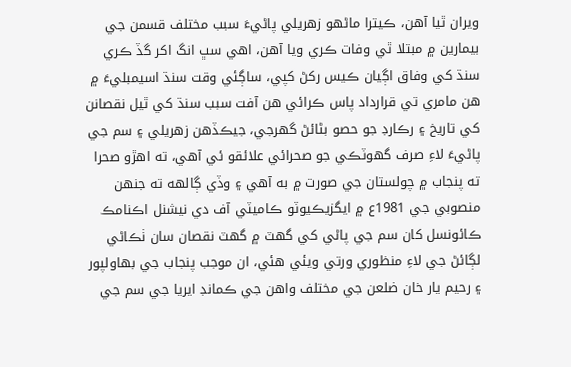ويران ٿيا آهن، ڪيترا ماڻهو زهريلي پاڻيءَ سبب مختلف قسمن جي بيمارين ۾ مبتلا ٿي وفات ڪري ويا آهن، اهي سڀ انگ اکر گڏ ڪري سنڌ کي وفاق اڳيان ڪيس رکڻ کپي، ساڳئي وقت سنڌ اسيمبليءَ ۾ هن مامري تي قرارداد پاس ڪرائي هن آفت سبب سنڌ کي ٿيل نقصانن کي تاريخ ۽ رڪارڊ جو حصو بڻائڻ گهرجي، جيڪڏهن زهريلي ۽ سم جي پاڻيءَ لاءِ صرف گهوٽڪي جو صحرائي علائقو ئي آهي، ته اهڙو صحرا ته پنجاب ۾ چولستان جي صورت ۾ به آهي ۽ وڏي ڳالهه ته جنهن منصوبي جي 1981ع ۾ ايگزيڪيوٽو ڪاميٽي آف دي نيشنل اڪنامڪ ڪائونسل کان سم جي پاڻي کي گهٽ ۾ گهٽ نقصان سان ٺڪاڻي لڳائڻ جي لاءِ منظوري ورتي ويئي هئي، ان موجب پنجاب جي بهاولپور ۽ رحيم يار خان ضلعن جي مختلف واهن جي ڪمانڊ ايريا جي سم جي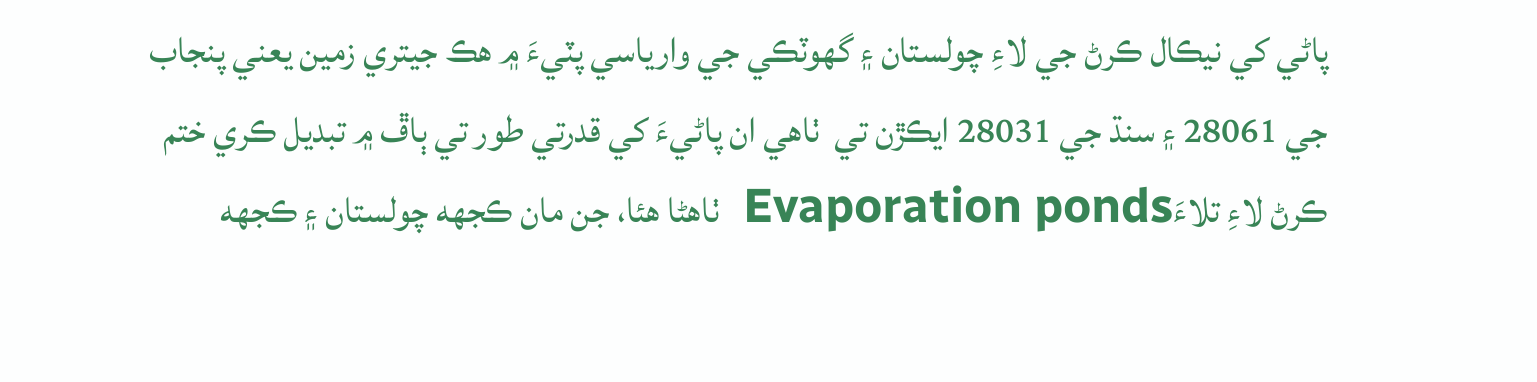پاڻي کي نيڪال ڪرڻ جي لاءِ چولستان ۽ گهوٽڪي جي وارياسي پٽيءَ ۾ هڪ جيتري زمين يعني پنجاب جي 28061 ۽ سنڌ جي 28031 ايڪڙن تي  ٺاهي ان پاڻيءَ کي قدرتي طور تي ٻاڦ ۾ تبديل ڪري ختم ڪرڻ لاءِ تلاءَEvaporation ponds  ٺاهڻا هئا، جن مان ڪجهه چولستان ۽ ڪجهه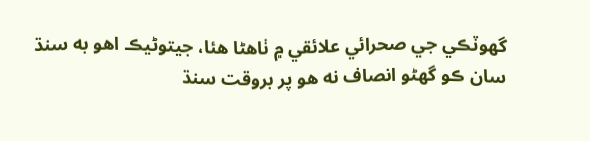گهوٽڪي جي صحرائي علائقي ۾ ٺاهڻا هئا، جيتوڻيڪ اهو به سنڌ سان ڪو گهڻو انصاف نه هو پر بروقت سنڌ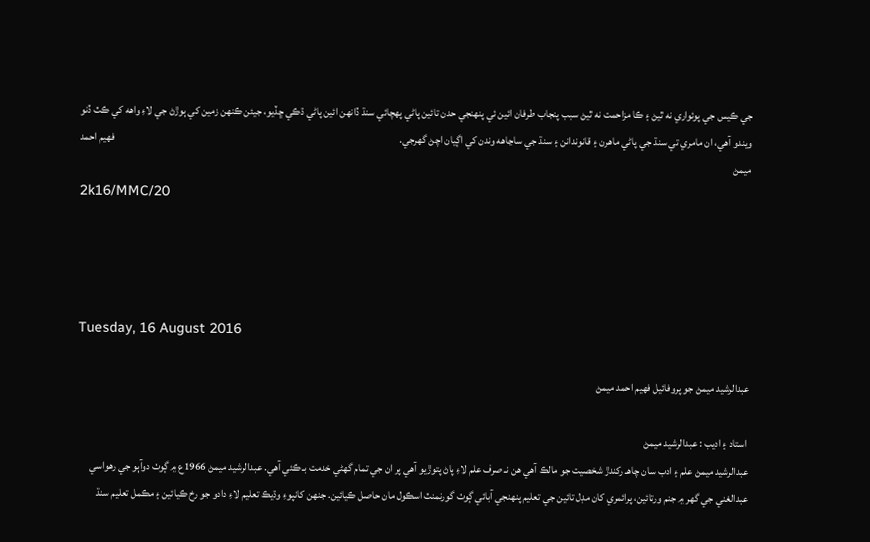جي ڪيس جي پوئواري نه ٿيڻ ۽ ڪا مزاحمت نه ٿيڻ سبب پنجاب طرفان ائين ئي پنهنجي حدن تائين پاڻي پهچائي سنڌ ڏانهن ائين پاڻي ڌڪي ڇڏيو، جيئن ڪنهن زمين کي ٻوڙڻ جي لاءِ واهه کي ڪٽ ڏنو ويندو آهي، ان مامري تي سنڌ جي پاڻي ماهرن ۽ قانوندانن ۽ سنڌ جي ساڃاهه وندن کي اڳيان اچڻ گهرجي.                                                                                                                                      فهيم احمد ميمڻ
2k16/MMC/20




Tuesday, 16 August 2016

عبدالرشيد ميمڻ جو پروفائيل فهيم احمد ميمڻ

 استاد ۽ اديب : عبدالرشيد ميمڻ
عبدالرشيد ميمڻ علم ۽ ادب سان چاهـ رکندڙ شخصيت جو مالڪ آهي هن نـ صرف علم لاءِ پاڻ پتوڙيو آهي پر ان جي تمام گھڻي خدمت بـ ڪئي آهي. عبدالرشيد ميمڻ 1966ع ۾ ڳوٺ دوآٻو جي رهواسي عبدالغني جي گهر ۾ جنم ورتائين، پرائمري کان مڊل تائين جي تعليم پنهنجي آبائي ڳوٺ گورنمنٽ اسڪول مان حاصل ڪيائين. جنهن کانپوءِ وڌيڪ تعليم لاءِ دادو جو رخ ڪيائين ۽ مڪمل تعليم سنڌ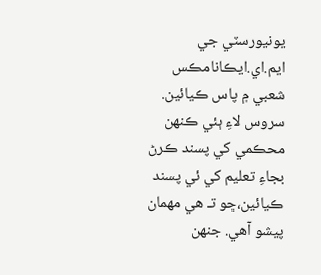يونيورسٽي جي ايم.اي.ايڪانامڪس شعبي ۾ پاس ڪيائين. سروس لاءِ ٻئي ڪنهن محڪمي کي پسند ڪرڻ بجاءِ تعليم کي ئي پسند ڪيائين،ڇو تـ هي مهمان پيشو آهي. جنهن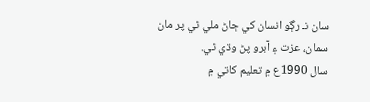سان نـ رڳو انسان کي ڄاڻ ملي ٿي پر مان سمان، عزت ۽ آبرو پڻ وڌي ٿي.
سال 1990ع ۾ تعليم کاتي ۾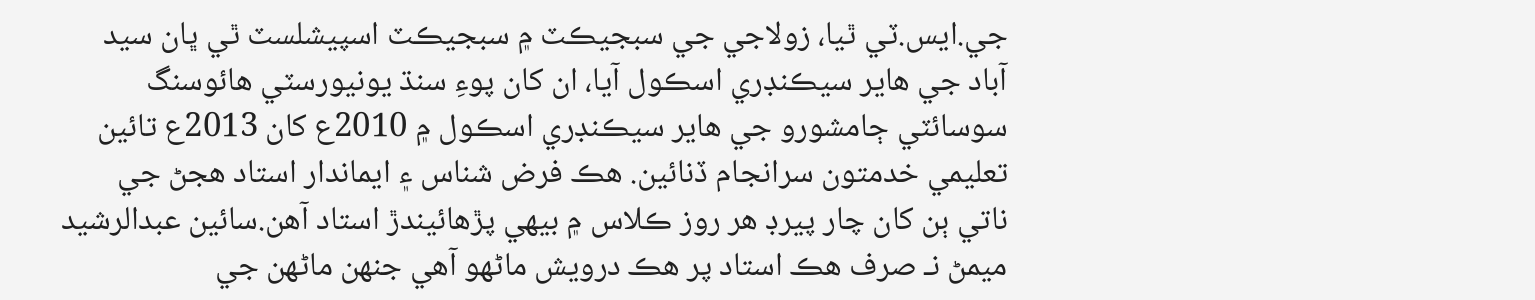جي.ايس.ٽي ٿيا، زولاجي جي سبجيڪٽ ۾ سبجيڪٽ اسپيشلسٽ ٿي ڀان سيد آباد جي هاير سيڪنڊري اسڪول آيا، ان کان پوءِ سنڌ يونيورسٽي هائوسنگ سوسائٽي ڄامشورو جي هاير سيڪنڊري اسڪول ۾ 2010ع کان 2013ع تائين تعليمي خدمتون سرانجام ڏنائين. هڪ فرض شناس ۽ ايماندار استاد هجڻ جي ناتي ٻن کان چار پيرڊ هر روز ڪلاس ۾ بيهي پڙهائيندڙ استاد آهن.سائين عبدالرشيد ميمڻ نـ صرف هڪ استاد پر هڪ درويش ماڻهو آهي جنهن ماڻهن جي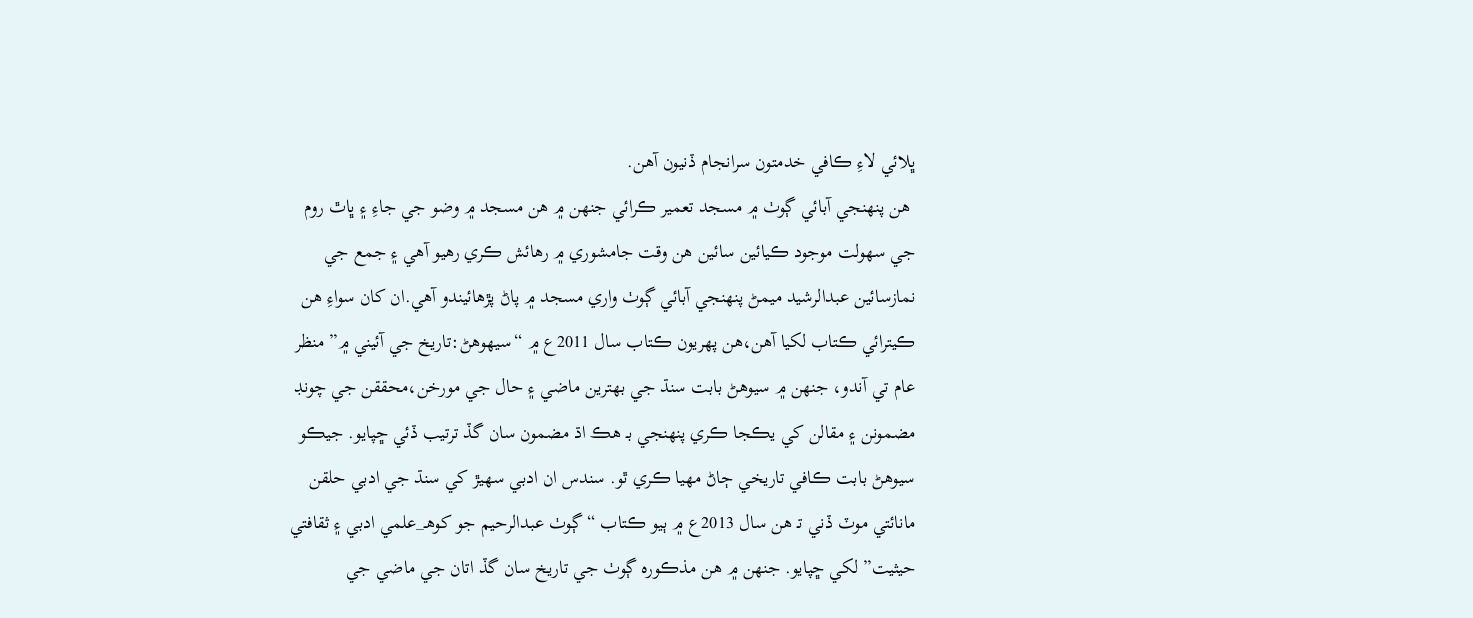ڀلائي لاءِ ڪافي خدمتون سرانجام ڏنيون آهن.
 هن پنهنجي آبائي ڳوٺ ۾ مسجد تعمير ڪرائي جنهن ۾ هن مسجد ۾ وضو جي جاءِ ۽ ڀاٿ روم جي سهولت موجود ڪيائين سائين هن وقت جامشوري ۾ رهائش ڪري رهيو آهي ۽ جمع جي نمازسائين عبدالرشيد ميمڻ پنهنجي آبائي ڳوٺ واري مسجد ۾ پاڻ پڙهائيندو آهي.ان کان سواءِ هن ڪيترائي ڪتاب لکيا آهن،هن پهريون ڪتاب سال 2011ع ۾ “سيهوهڻ:تاريخ جي آئيني ۾” منظر عام تي آندو، جنهن ۾ سيوهڻ بابت سنڌ جي بهترين ماضي ۽ حال جي مورخن،محققن جي چونڊ مضمونن ۽ مقالن کي يڪجا ڪري پنهنجي بـ هڪ اڌ مضمون سان گڏ ترتيب ڏئي ڇپايو. جيڪو سيوهڻ بابت ڪافي تاريخي ڄاڻ مهيا ڪري ٿو. سندس ان ادبي سهيڙ کي سنڌ جي ادبي حلقن مانائتي موٽ ڏني تـ هن سال 2013ع ۾ ٻيو ڪتاب “ڳوٺ عبدالرحيم جو کوهـ_علمي ادبي ۽ ثقافتي حيثيت” لکي ڇپايو. جنهن ۾ هن مذڪوره ڳوٺ جي تاريخ سان گڏ اتان جي ماضي جي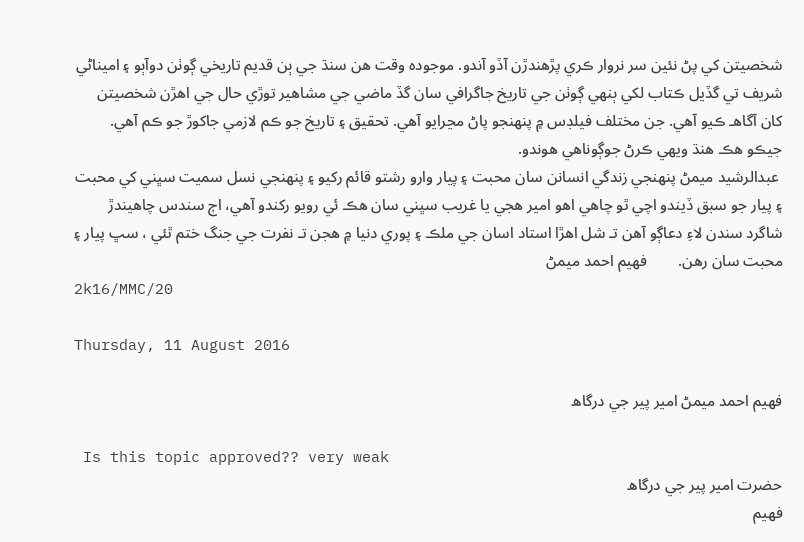شخصيتن کي پڻ نئين سر نروار ڪري پڙهندڙن آڏو آندو. موجوده وقت هن سنڌ جي ٻن قديم تاريخي ڳوٺن دوآٻو ۽ اميناڻي شريف تي گڏيل ڪتاب لکي ٻنهي ڳوٺن جي تاريخ جاگرافي سان گڏ ماضي جي مشاهير توڙي حال جي اهڙن شخصيتن کان آگاهـ ڪيو آهي. جن مختلف فيلڊس ۾ پنهنجو پاڻ مڃرايو آهي. تحقيق ۽ تاريخ جو ڪم لازمي جاکوڙ جو ڪم آهي. جيڪو هڪ هنڌ ويهي ڪرڻ جوڳوناهي هوندو.
 عبدالرشيد ميمڻ پنهنجي زندگي انسانن سان محبت ۽ پيار وارو رشتو قائم رکيو ۽ پنهنجي نسل سميت سڀني کي محبت ۽ پيار جو سبق ڏيندو اچي ٿو چاهي اهو امير هجي يا غريب سڀني سان هڪ ئي رويو رکندو آهي، اڄ سندس چاهيندڙ شاگرد سندن لاءِ دعاڳو آهن تـ شل اهڙا استاد اسان جي ملڪ ۽ پوري دنيا ۾ هجن تـ نفرت جي جنگ ختم ٿئي ، سڀ پيار ۽ محبت سان رهن.        فهيم احمد ميمڻ
2k16/MMC/20

Thursday, 11 August 2016

فهيم احمد ميمڻ امير پير جي درگاھ

 Is this topic approved?? very weak
حضرت امير پير جي درگاھ
فهيم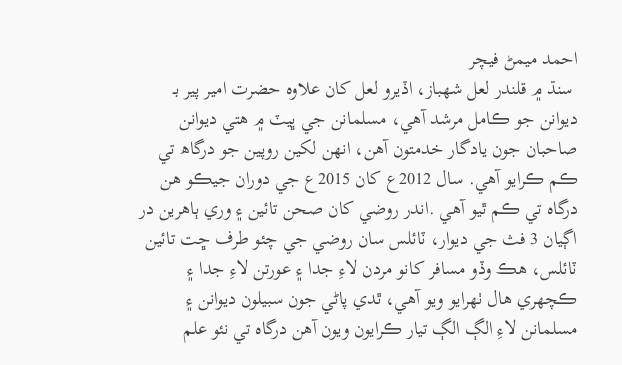احمد ميمڻ فیچر
 سنڌ ۾ قلندر لعل شهباز، اڏيرو لعل کان علاوه حضرت امير پير بـ  ديوانن جو ڪامل مرشد آهي، مسلمانن جي ڀيٽ ۾ هتي ديوانن صاحبان جون يادگار خدمتون آهن، انهن لکين روپين جو درگاھ تي ڪم ڪرايو آهي. سال 2012ع کان 2015ع جي دوران جيڪو هن درگاه تي ڪم ٿيو آهي .اندر روضي کان صحن تائين ۽ وري ٻاهرين در اڳيان 3 فث جي ديوار، ٽائلس سان روضي جي چئو طرف ڇت تائين ٽائلس، هڪ وڏو مسافر کانو مردن لاءِ جدا ۽ عورتن لاءِ جدا ۽ ڪچهري هال ٺهرايو ويو آهي، ٿدي پاڻي جون سبيلون ديوانن ۽ مسلمانن لاءِ الڳ الڳ تيار ڪرايون ويون آهن درگاه تي نئو علم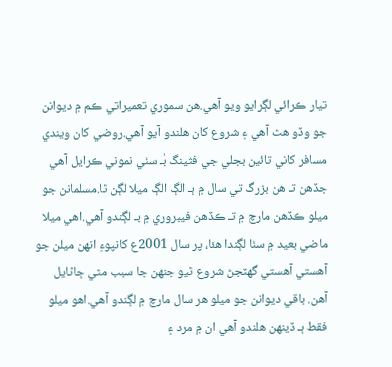تيار ڪرائي لڳرايو ويو آهي.هن سموري تعميراتي ڪم ۾ ديوانن جو وڏو هٿ آهي ۽ شروع کان هلندو آيو آهي.روضي کان ويندي مسافر کاني تائين بجلي جي فثينگ بٰـ سٺي نموني ڪرايل آهي جڏهن تـ هن بزرگ تي سال ۾ ٻـ الڳ الڳ ميلا لڳن ٿا.مسلمانن جو ميلو ڪڏهن مارچ ۾ تـ ڪڏهن فيبروري ۾ بـ لڳندو آهي.اهي ميلا ماضي بعيد ۾ سٺا لڳندا هئا، پر سال 2001ع کانپوءِ انهن ميلن جو آهستي آهستي گهٽجڻ شروع ٿيو جنهن جا سبب مٿي ڄاڻايل آهن. باقي ديوانن جو ميلو هر سال مارچ ۾ لڳندو آهي.اهو ميلو فقط ٻـ ڏينهن هلندو آهي ان ۾ مرد ۽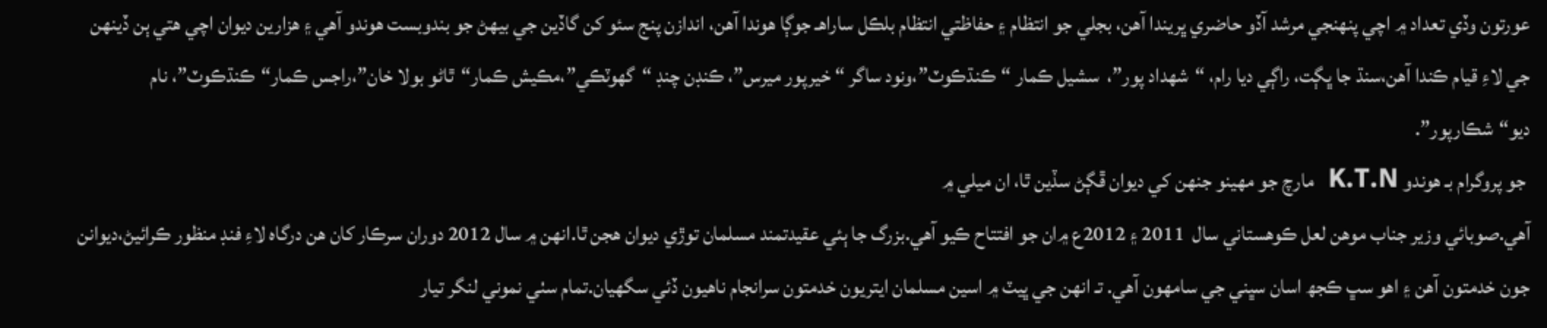عورتون وڏي تعداد ۾ اچي پنهنجي مرشد آڏو حاضري ڀريندا آهن، بجلي جو انتظام ۽ حفاظتي انتظام بلڪل ساراهـ جوڳا هوندا آهن، اندازن پنج سئو کن گاڏين جي بيهڻ جو بندوبست هوندو آهي ۽ هزارين ديوان اچي هتي ٻن ڏينهن جي لاءِ قيام ڪندا آهن،سنڌ جا ڀڳت، راڳي ديا رام، “شهداد پور”،  سشيل ڪمار “ڪنڌڪوٽ”،ونود ساگر “ خيرپور ميرس”، ڪنڊن چنڊ “گهوٽڪي”،مڪيش ڪمار“ٿاڻو بولا خان”،راجس ڪمار“ڪنڌڪوٽ”، نام ديو“شڪارپور”.
 جو پروگرام بـ هوندو K.T.N  مارچ جو مهينو جنهن کي ديوان ڦڳڻ سڏين ٿا، ان ميلي ۾
آهي.صوبائي وزير جناب موهن لعل ڪوهستاني سال  2011 ۽ 2012ع ۾ان جو افتتاح ڪيو آهي.بزرگ جا ٻئي عقيدتمند مسلمان توڙي ديوان هجن ٿا.انهن ۾ سال 2012 دوران سرڪار کان هن درگاه لاءِ فنڊ منظور ڪرائيڻ،ديوانن جون خدمتون آهن ۽ اهو سڀ ڪجھ اسان سڀني جي سامهون آهي. تـ انهن جي ڀيٽ ۾ اسين مسلمان ايتريون خدمتون سرانجام ناهيون ڏئي سگهيان.تمام سٺي نموني لنگر تيار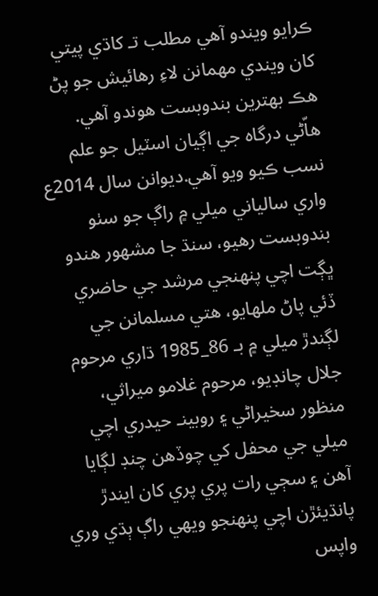ڪرايو ويندو آهي مطلب تـ کاڌي پيتي کان ويندي مهمانن لاءِ رهائيش جو پڻ هڪ بهترين بندوبست هوندو آهي.
هاّڻي درگاه جي اڳيان اسٽيل جو علم نسب ڪيو ويو آهي.ديوانن سال 2014ع واري سالياني ميلي ۾ راڳ جو سٺو بندوبست رهيو، سنڌ جا مشهور هندو ڀڳت اچي پنهنجي مرشد جي حاضري ڏئي پاڻ ملهايو، هتي مسلمانن جي لڳندڙ ميلي ۾ بـ 86_1985 ڌاري مرحوم جلال چانڊيو، مرحوم غلامو ميراثي، منظور سخيراڻي ۽ روبينـ حيدري اچي ميلي جي محفل کي چوڏهن چنڊ لڳايا آهن ۽ سڄي رات پري پري کان ايندڙ پانڌيئڙن اچي پنهنجو ويهي راڳ ٻڌي وري واپس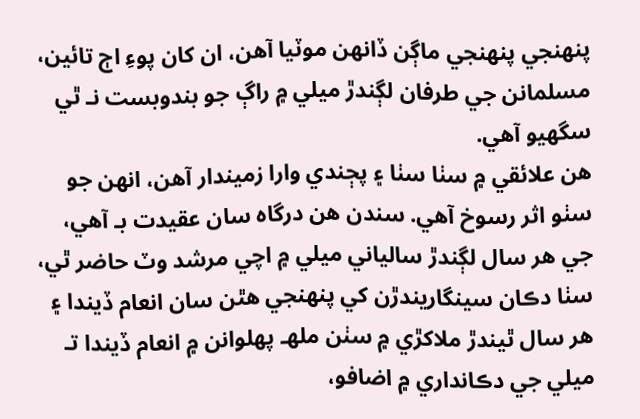پنهنجي پنهنجي ماڳن ڏانهن موٽيا آهن، ان کان پوءِ اڄ تائين، مسلمانن جي طرفان لڳندڙ ميلي ۾ راڳ جو بندوبست نـ ٿي سگھيو آهي.
هن علائقي ۾ سٺا سٺا ۽ پڄندي وارا زميندار آهن، انهن جو سٺو اثر رسوخ آهي. سندن هن درگاه سان عقيدت بـ آهي، جي هر سال لڳندڙ سالياني ميلي ۾ اچي مرشد وٽ حاضر ٿي، سٺا دڪان سينگاريندڙن کي پنهنجي هٿن سان انعام ڏيندا ۽ هر سال ٿيندڙ ملاکڙي ۾ سٺن ملهـ پهلوانن ۾ انعام ڏيندا تـ ميلي جي دڪانداري ۾ اضافو،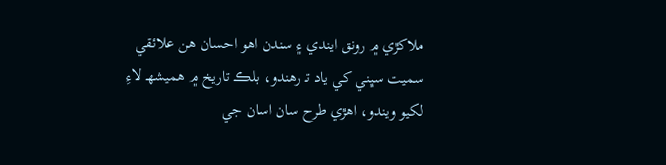ملاکڙي ۾ رونق ايندي ۽ سندن اهو احسان هن علائقي سميت سڀني کي ياد تـ رهندو، بلڪـ تاريخ ۾ هميشهـ لاءِ لکيو ويندو، اهڙي طرح سان اسان جي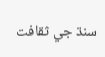سنڌ جي ثقافت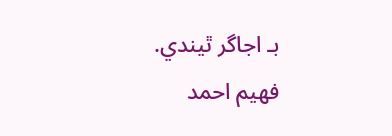بـ اجاگر ٿيندي.
فهيم احمد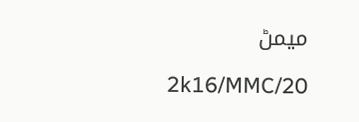ميمڻ

2k16/MMC/20